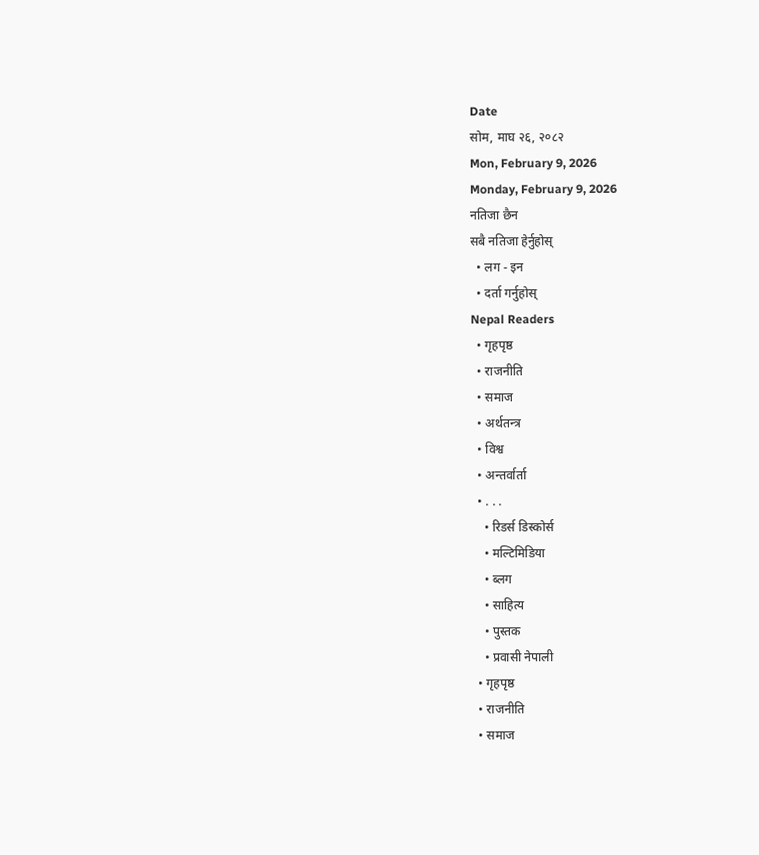Date
सोम, माघ २६, २०८२
Mon, February 9, 2026
Monday, February 9, 2026
नतिजा छैन
सबै नतिजा हेर्नुहोस्
  • लग - इन
  • दर्ता गर्नुहोस्
Nepal Readers
  • गृहपृष्ठ
  • राजनीति
  • समाज
  • अर्थतन्त्र
  • विश्व
  • अन्तर्वार्ता
  • . . .
    • रिडर्स डिस्कोर्स
    • मल्टिमिडिया
    • ब्लग
    • साहित्य
    • पुस्तक
    • प्रवासी नेपाली
  • गृहपृष्ठ
  • राजनीति
  • समाज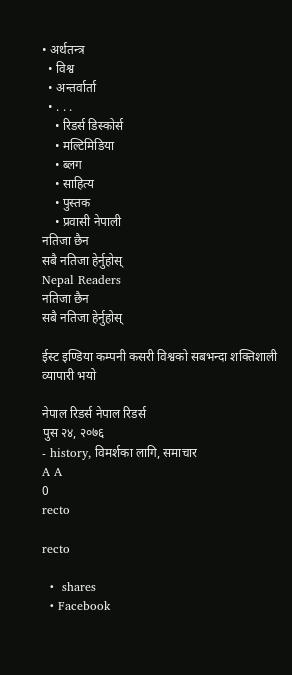• अर्थतन्त्र
  • विश्व
  • अन्तर्वार्ता
  • . . .
    • रिडर्स डिस्कोर्स
    • मल्टिमिडिया
    • ब्लग
    • साहित्य
    • पुस्तक
    • प्रवासी नेपाली
नतिजा छैन
सबै नतिजा हेर्नुहोस्
Nepal Readers
नतिजा छैन
सबै नतिजा हेर्नुहोस्

ईस्ट इण्डिया कम्पनी कसरी विश्वको सबभन्दा शक्तिशाली व्यापारी भयो

नेपाल रिडर्स नेपाल रिडर्स
पुस २४, २०७६
- history, विमर्शका लागि, समाचार
A A
0
recto

recto

  •  shares
  • Facebook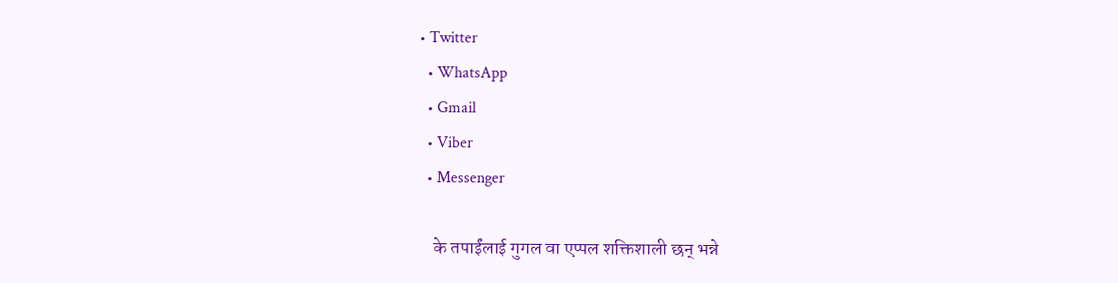• Twitter
  • WhatsApp
  • Gmail
  • Viber
  • Messenger

    के तपाईंलाई गुगल वा एप्पल शक्तिशाली छन् भन्ने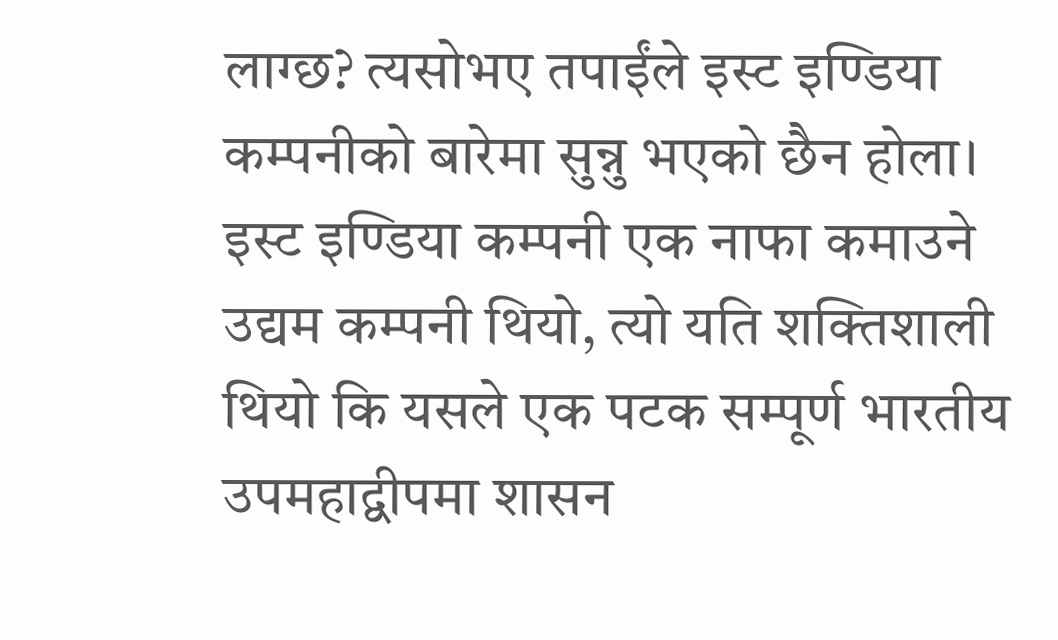लाग्छ? त्यसोभए तपाईंले इस्ट इण्डिया कम्पनीको बारेमा सुन्नु भएको छैन होला। इस्ट इण्डिया कम्पनी एक नाफा कमाउने उद्यम कम्पनी थियो, त्यो यति शक्तिशाली थियो कि यसले एक पटक सम्पूर्ण भारतीय उपमहाद्वीपमा शासन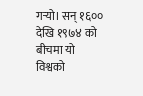गर्‍यो। सन् १६०० देखि १९७४ को बीचमा यो विश्वको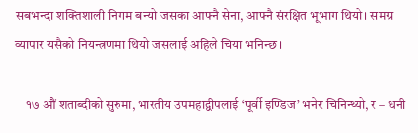सबभन्दा शक्तिशाली निगम बन्यो जसका आफ्नै सेना, आफ्नै संरक्षित भूभाग थियो। समग्र व्यापार यसैको नियन्त्रणमा थियो जसलाई अहिले चिया भनिन्छ।

    १७ औं शताब्दीको सुरुमा, भारतीय उपमहाद्वीपलाई ‘पूर्वी इण्डिज’ भनेर चिनिन्थ्यो, र – धनी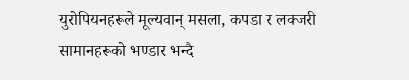युरोपियनहरूले मूल्यवान् मसला, कपडा र लक्जरी सामानहरूको भण्डार भन्दै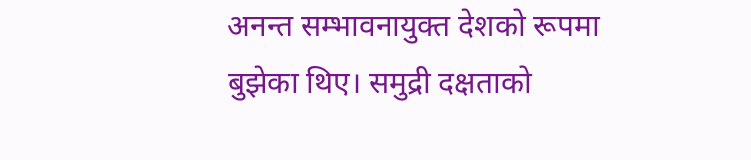अनन्त सम्भावनायुक्त देशको रूपमा बुझेका थिए। समुद्री दक्षताको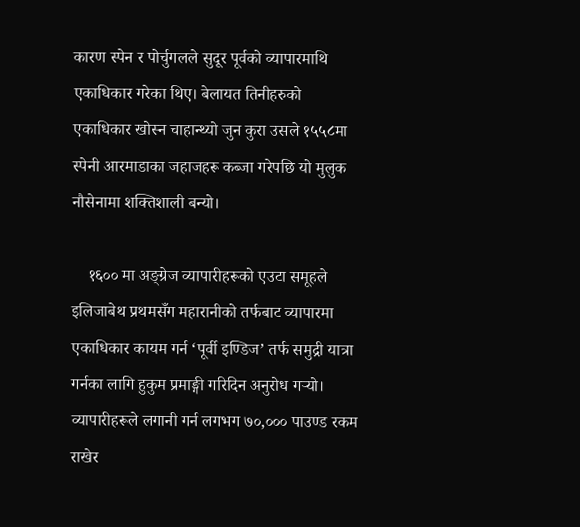कारण स्पेन र पोर्चुगलले सुदूर पूर्वको व्यापारमाथि एकाधिकार गरेका थिए। बेलायत तिनीहरुको एकाधिकार खोस्न चाहान्थ्यो जुन कुरा उसले १५५८मा स्पेनी आरमाडाका जहाजहरू कब्जा गरेपछि यो मुलुक नौसेनामा शक्तिशाली बन्यो।

    १६०० मा अङ्ग्रेज व्यापारीहरूको एउटा समूहले इलिजाबेथ प्रथमसँग महारानीको तर्फबाट व्यापारमा एकाधिकार कायम गर्न ‘पूर्वी इण्डिज’ तर्फ समुद्री यात्रा गर्नका लागि हुकुम प्रमाङ्गी गरिदिन अनुरोध गर्‍यो। व्यापारीहरूले लगानी गर्न लगभग ७०,००० पाउण्ड रकम राखेर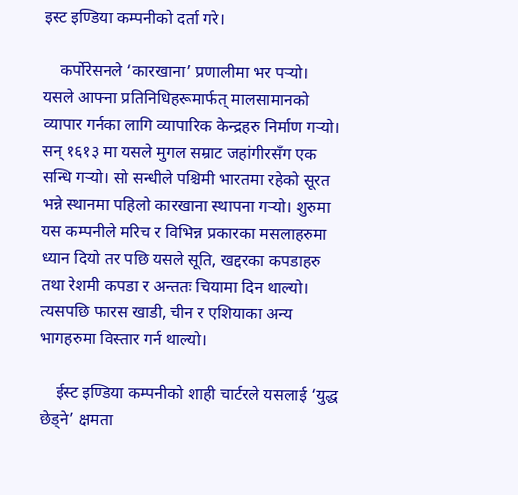इस्ट इण्डिया कम्पनीको दर्ता गरे।

    कर्पोरेसनले ‘कारखाना’ प्रणालीमा भर पर्‍यो। यसले आफ्ना प्रतिनिधिहरूमार्फत् मालसामानको व्यापार गर्नका लागि व्यापारिक केन्द्रहरु निर्माण गर्‍यो। सन् १६१३ मा यसले मुगल सम्राट जहांगीरसँग एक सन्धि गर्‍यो। सो सन्धीले पश्चिमी भारतमा रहेको सूरत भन्ने स्थानमा पहिलो कारखाना स्थापना गर्‍यो। शुरुमा यस कम्पनीले मरिच र विभिन्न प्रकारका मसलाहरुमा ध्यान दियो तर पछि यसले सूति, खद्दरका कपडाहरु तथा रेशमी कपडा र अन्ततः चियामा दिन थाल्यो। त्यसपछि फारस खाडी, चीन र एशियाका अन्य भागहरुमा विस्तार गर्न थाल्यो।

    ईस्ट इण्डिया कम्पनीको शाही चार्टरले यसलाई ‘युद्ध छेड्ने’ क्षमता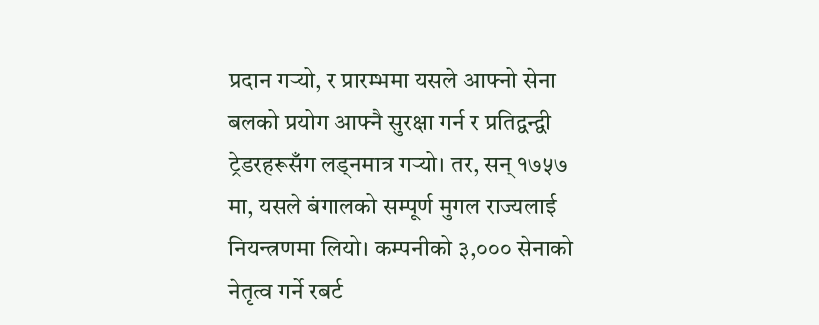प्रदान गर्‍यो, र प्रारम्भमा यसले आफ्नो सेना बलको प्रयोग आफ्नै सुरक्षा गर्न र प्रतिद्वन्द्वी ट्रेडरहरूसँग लड्नमात्र गर्‍यो। तर, सन् १७५७ मा, यसले बंगालको सम्पूर्ण मुगल राज्यलाई नियन्त्रणमा लियो। कम्पनीको ३,००० सेनाको नेतृत्व गर्ने रबर्ट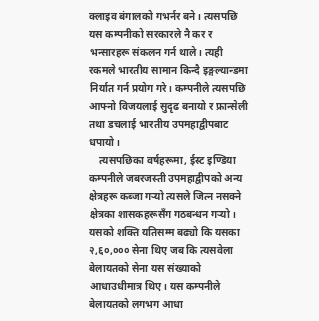क्लाइव बंगालको गभर्नर बने। त्यसपछि यस कम्पनीको सरकारले नै कर र भन्सारहरू संकलन गर्न थाले। त्यही रकमले भारतीय सामान किन्दै इङ्गल्यान्डमा निर्यात गर्न प्रयोग गरे। कम्पनीले त्यसपछि आफ्नो विजयलाई सुदृढ बनायो र फ्रान्सेली तथा डचलाई भारतीय उपमहाद्वीपबाट धपायो।
    त्यसपछिका वर्षहरूमा, ईस्ट इण्डिया कम्पनीले जबरजस्ती उपमहाद्वीपको अन्य क्षेत्रहरू कब्जा गर्‍यो त्यसले जित्न नसक्ने क्षेत्रका शासकहरूसँग गठबन्धन गर्‍यो। यसको शक्ति यतिसम्म बढ्यो कि यसका २,६०,००० सेना थिए जब कि त्यसवेला बेलायतको सेना यस संख्याको आधाउधीमात्र थिए। यस कम्पनीले बेलायतको लगभग आधा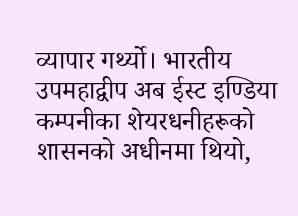व्यापार गर्थ्यो। भारतीय उपमहाद्वीप अब ईस्ट इण्डिया कम्पनीका शेयरधनीहरूको शासनको अधीनमा थियो,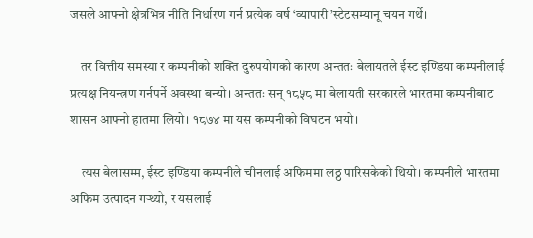जसले आफ्नो क्षेत्रभित्र नीति निर्धारण गर्न प्रत्येक वर्ष ‘व्यापारी’स्टेटसम्यानू चयन गर्थे।

    तर वित्तीय समस्या र कम्पनीको शक्ति दुरुपयोगको कारण अन्ततः बेलायतले ईस्ट इण्डिया कम्पनीलाई प्रत्यक्ष नियन्त्रण गर्नपर्ने अवस्था बन्यो। अन्ततः सन् १८५८ मा बेलायती सरकारले भारतमा कम्पनीबाट शासन आफ्नो हातमा लियो। १८७४ मा यस कम्पनीको विघटन भयो।

    त्यस बेलासम्म, ईस्ट इण्डिया कम्पनीले चीनलाई अफिममा लठ्ठ पारिसकेको थियो। कम्पनीले भारतमा अफिम उत्पादन गर्‍थ्यो, र यसलाई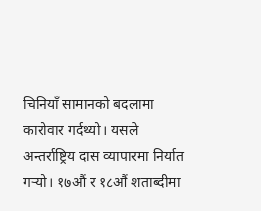चिनियाँ सामानको बदलामा कारोवार गर्दथ्यो। यसले अन्तर्राष्ट्रिय दास व्यापारमा निर्यात गर्‍यो। १७औं र १८औं शताब्दीमा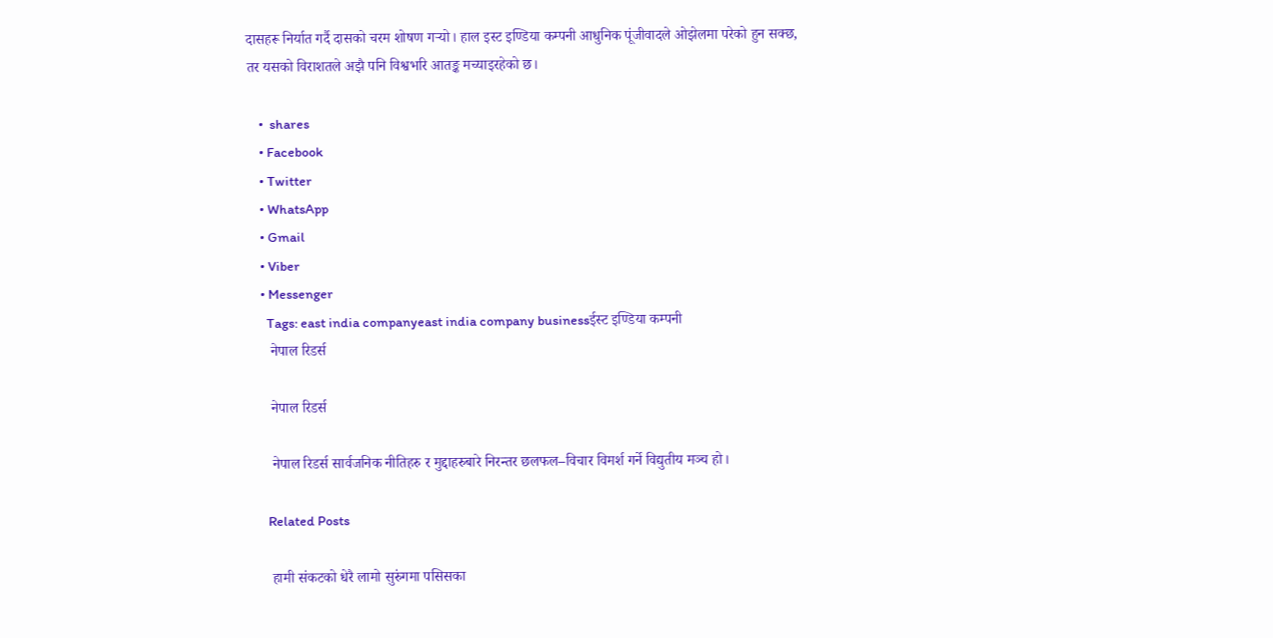दासहरू निर्यात गर्दै दासको चरम शोषण गर्‍यो। हाल इस्ट इण्डिया कम्पनी आधुनिक पूंजीवादले ओझेलमा परेको हुन सक्छ, तर यसको विराशतले अझै पनि विश्वभरि आतङ्क मच्याइरहेको छ।

    •  shares
    • Facebook
    • Twitter
    • WhatsApp
    • Gmail
    • Viber
    • Messenger
      Tags: east india companyeast india company businessईस्ट इण्डिया कम्पनी
      नेपाल रिडर्स

      नेपाल रिडर्स

      नेपाल रिडर्स सार्वजनिक नीतिहरु र मुद्दाहरुबारे निरन्तर छलफल–विचार विमर्श गर्ने विद्युतीय मञ्च हो।

      Related Posts

      हामी संकटको धेरै लामो सुरुंगमा पसिसका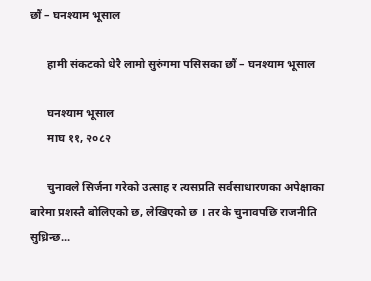छौं – घनश्याम भूसाल

      हामी संकटको धेरै लामो सुरुंगमा पसिसका छौं – घनश्याम भूसाल

      घनश्याम भूसाल
      माघ ११, २०८२

      चुनावले सिर्जना गरेको उत्साह र त्यसप्रति सर्वसाधारणका अपेक्षाका बारेमा प्रशस्तै बोलिएको छ, लेखिएको छ । तर के चुनावपछि राजनीति सुध्रिन्छ...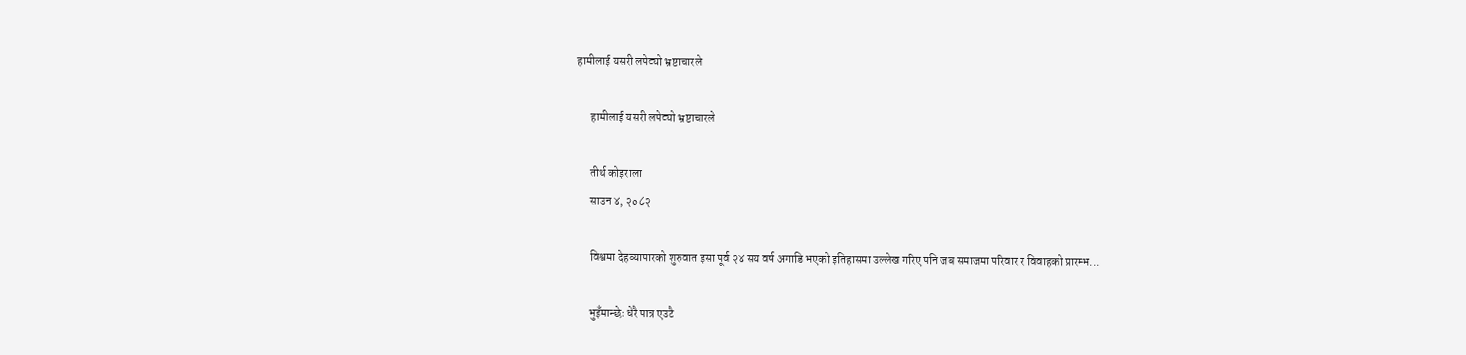हामीलाई यसरी लपेट्यो भ्रष्टाचारले

      हामीलाई यसरी लपेट्यो भ्रष्टाचारले

      तीर्थ कोइराला
      साउन ४, २०८२

      विश्वमा देहव्यापारको शुरुवात इसा पूर्व २४ सय वर्ष अगाडि भएको इतिहासमा उल्लेख गरिए पनि जब समाजमा परिवार र विवाहको प्रारम्भ...

      भुइँमान्छेः धेरै पात्र एउटै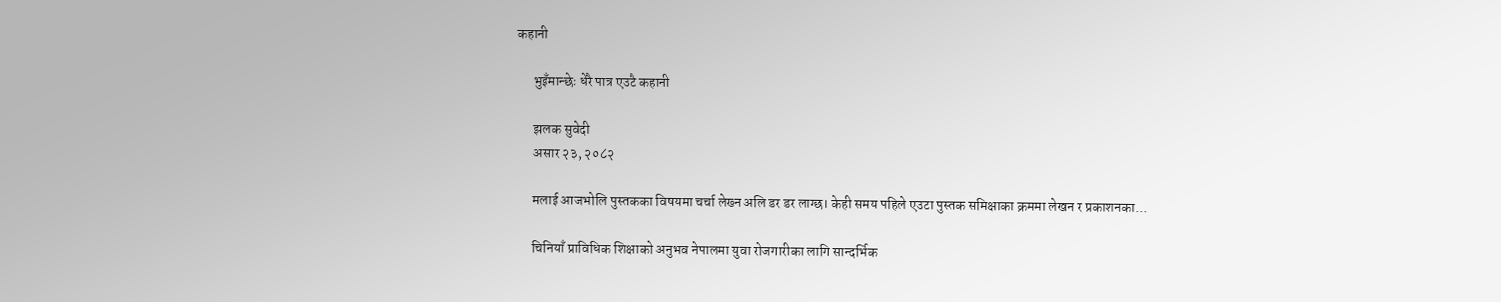कहानी

      भुइँमान्छेः धेरै पात्र एउटै कहानी

      झलक सुवेदी
      असार २३, २०८२

      मलाई आजभोलि पुस्तकका विषयमा चर्चा लेख्न अलि डर डर लाग्छ। केही समय पहिले एउटा पुस्तक समिक्षाका क्रममा लेखन र प्रकाशनका...

      चिनियाँ प्राविधिक शिक्षाको अनुभव नेपालमा युवा रोजगारीका लागि सान्दर्भिक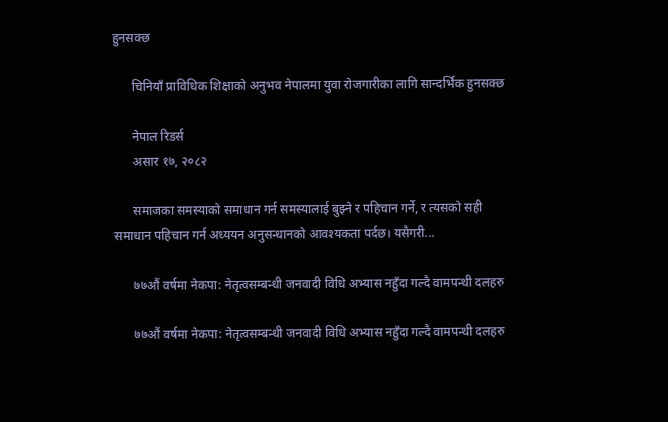हुनसक्छ

      चिनियाँ प्राविधिक शिक्षाको अनुभव नेपालमा युवा रोजगारीका लागि सान्दर्भिक हुनसक्छ

      नेपाल रिडर्स
      असार १७, २०८२

      समाजका समस्याको समाधान गर्न समस्यालाई बुझ्ने र पहिचान गर्ने, र त्यसको सही समाधान पहिचान गर्न अध्ययन अनुसन्धानको आवश्यकता पर्दछ। यसैगरी...

      ७७औं वर्षमा नेकपा: नेतृत्वसम्बन्धी जनवादी विधि अभ्यास नहुँदा गल्दै वामपन्थी दलहरु

      ७७औं वर्षमा नेकपा: नेतृत्वसम्बन्धी जनवादी विधि अभ्यास नहुँदा गल्दै वामपन्थी दलहरु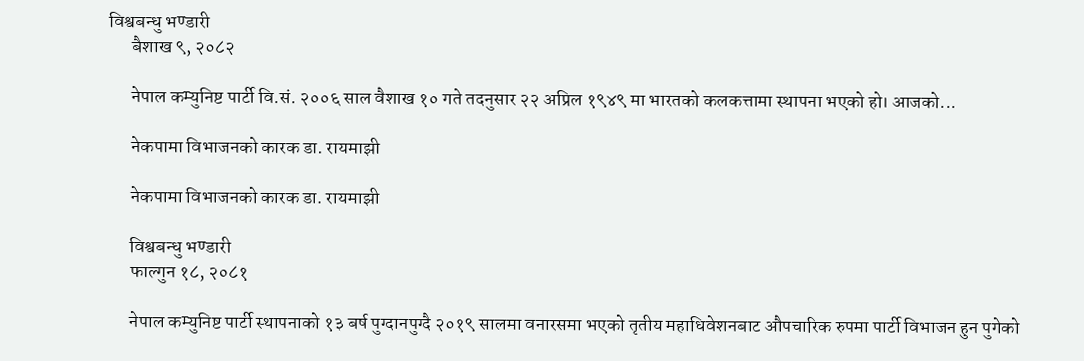विश्वबन्धु भण्डारी
      बैशाख ९, २०८२

      नेपाल कम्युनिष्ट पार्टी वि.सं. २००६ साल वैशाख १० गते तदनुसार २२ अप्रिल १९४९ मा भारतको कलकत्तामा स्थापना भएको हो। आजको...

      नेकपामा विभाजनको कारक डा. रायमाझी

      नेकपामा विभाजनको कारक डा. रायमाझी

      विश्वबन्धु भण्डारी
      फाल्गुन १८, २०८१

      नेपाल कम्युनिष्ट पार्टी स्थापनाको १३ बर्ष पुग्दानपुग्दै २०१९ सालमा वनारसमा भएको तृतीय महाधिवेशनबाट औपचारिक रुपमा पार्टी विभाजन हुन पुगेको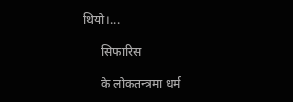थियो।...

      सिफारिस

      के लोकतन्त्रमा धर्म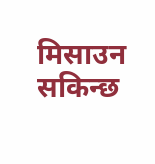मिसाउन सकिन्छ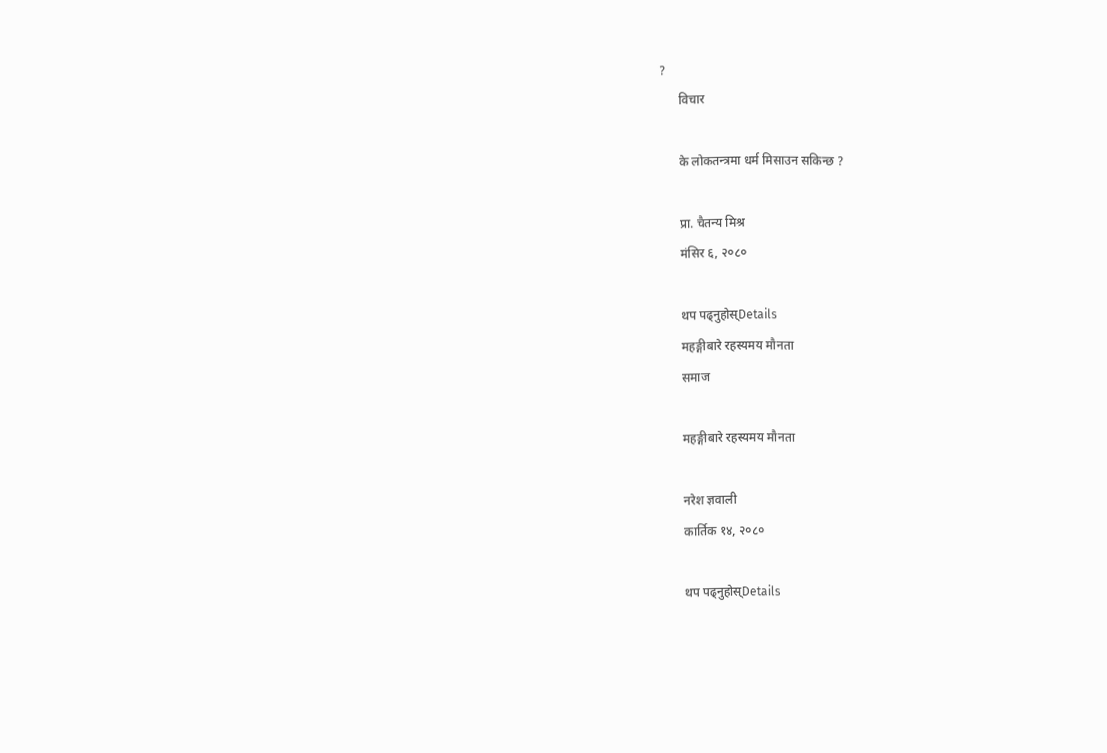?
      विचार

      के लोकतन्त्रमा धर्म मिसाउन सकिन्छ ?

      प्रा. चैतन्य मिश्र
      मंसिर ६, २०८०

      थप पढ्नुहोस्Details
      महङ्गीबारे रहस्यमय मौनता
      समाज

      महङ्गीबारे रहस्यमय मौनता

      नरेश ज्ञवाली
      कार्तिक १४, २०८०

      थप पढ्नुहोस्Details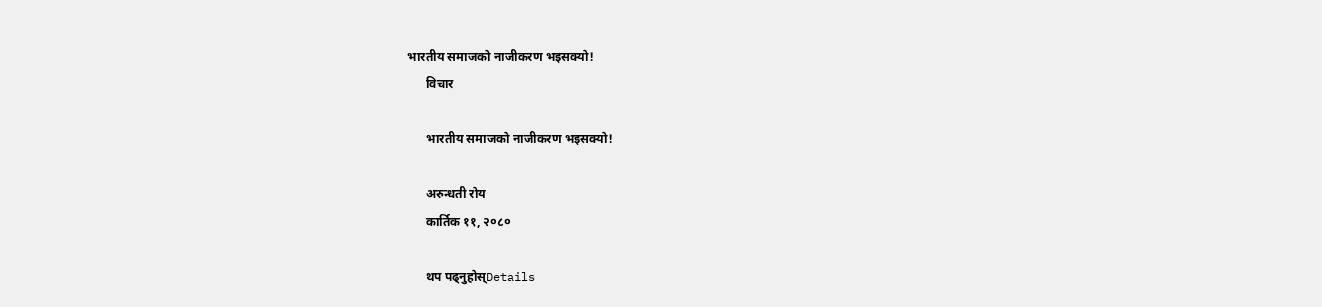भारतीय समाजको नाजीकरण भइसक्यो!
      विचार

      भारतीय समाजको नाजीकरण भइसक्यो!

      अरुन्धती रोय
      कार्तिक ११, २०८०

      थप पढ्नुहोस्Details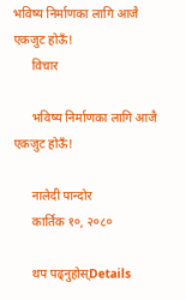भविष्य निर्माणका लागि आजै एकजुट होऊँ!
      विचार

      भविष्य निर्माणका लागि आजै एकजुट होऊँ!

      नालेदी पान्दोर
      कार्तिक १०, २०८०

      थप पढ्नुहोस्Details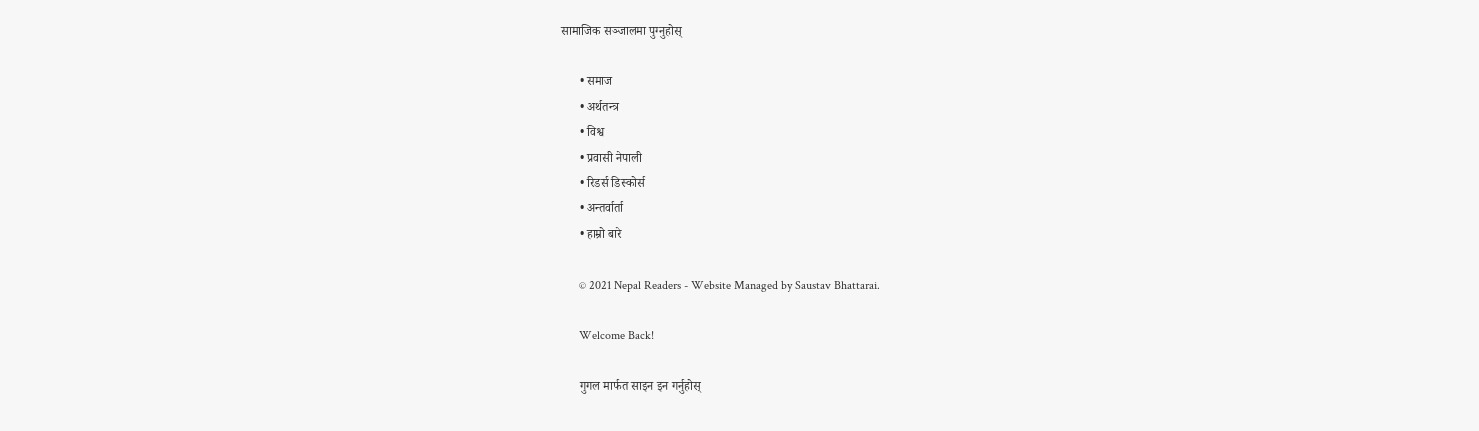सामाजिक सञ्जालमा पुग्नुहोस्

      • समाज
      • अर्थतन्त्र
      • विश्व
      • प्रवासी नेपाली
      • रिडर्स डिस्कोर्स
      • अन्तर्वार्ता
      • हाम्रो बारे

      © 2021 Nepal Readers - Website Managed by Saustav Bhattarai.

      Welcome Back!

      गुगल मार्फत साइन इन गर्नुहोस्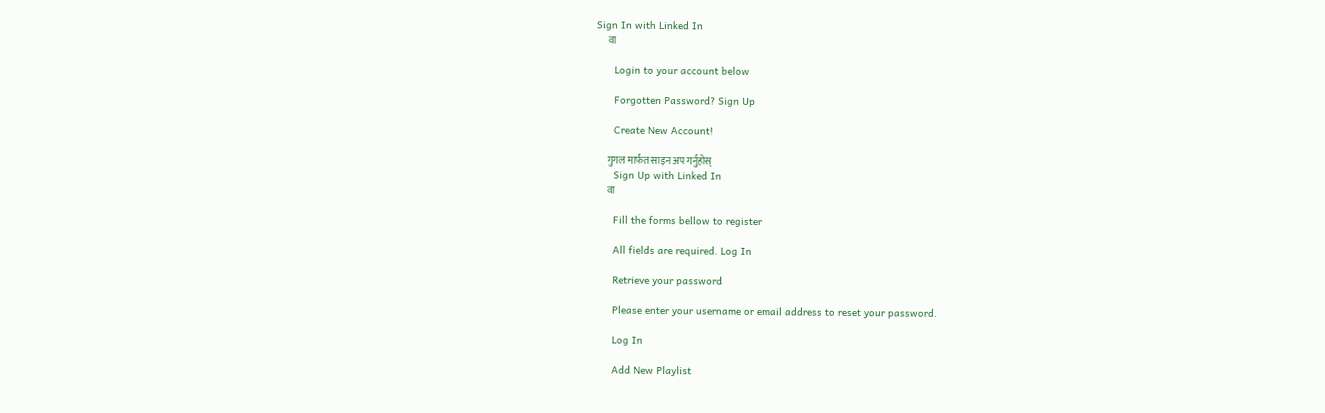Sign In with Linked In
      वा

      Login to your account below

      Forgotten Password? Sign Up

      Create New Account!

      गुगल मार्फत साइन अप गर्नुहोस्
      Sign Up with Linked In
      वा

      Fill the forms bellow to register

      All fields are required. Log In

      Retrieve your password

      Please enter your username or email address to reset your password.

      Log In

      Add New Playlist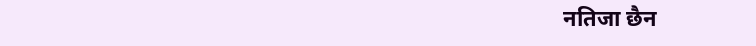नतिजा छैन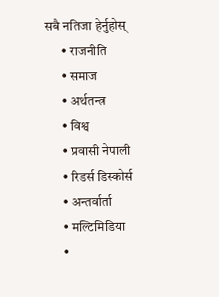सबै नतिजा हेर्नुहोस्
      • राजनीति
      • समाज
      • अर्थतन्त्र
      • विश्व
      • प्रवासी नेपाली
      • रिडर्स डिस्कोर्स
      • अन्तर्वार्ता
      • मल्टिमिडिया
      •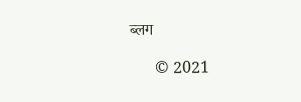ब्लग

      © 2021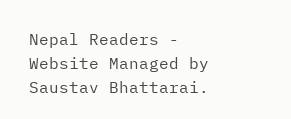Nepal Readers - Website Managed by Saustav Bhattarai.